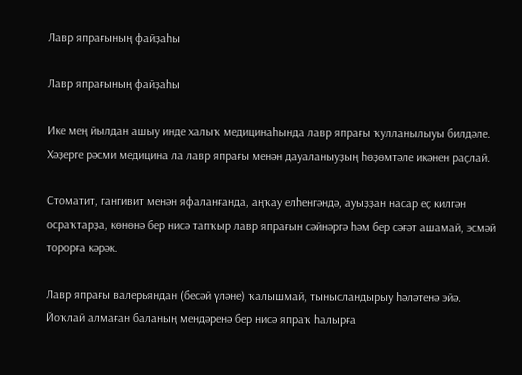Лавр япрағының файҙаһы

Лавр япрағының файҙаһы

Ике мең йылдан ашыу инде халыҡ медицинаһында лавр япрағы ҡулланылыуы билдәле. Хәҙерге рәсми медицина ла лавр япрағы менән дауаланыуҙың һөҙөмтәле икәнен раҫлай.

Стоматит, гангивит менән яфаланғанда, аңҡау елһенгәндә, ауыҙҙан насар еҫ килгән осраҡтарҙа, көнөнә бер нисә тапҡыр лавр япрағын сәйнәргә һәм бер сәғәт ашамай, эсмәй торорға кәрәк.

Лавр япрағы валерьяндан (бесәй үләне) ҡалышмай, тынысландырыу һәләтенә эйә. Йоҡлай алмаған баланың мендәренә бер нисә япраҡ һалырға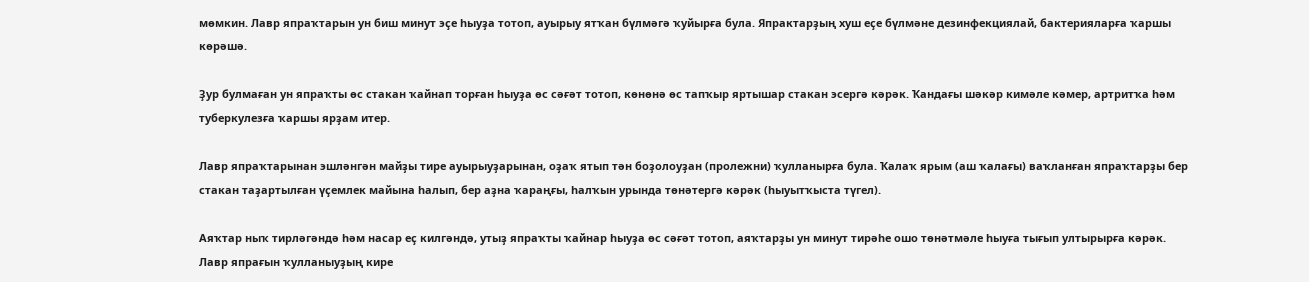мөмкин. Лавр япраҡтарын ун биш минут эҫе һыуҙа тотоп, ауырыу ятҡан бүлмәгә ҡуйырға була. Япрактарҙың хуш еҫе бүлмәне дезинфекциялай, бактерияларға ҡаршы көрәшә.

Ҙур булмаған ун япраҡты өс стакан ҡайнап торған һыуҙа өс сәғәт тотоп, көнөнә өс тапҡыр яртышар стакан эсергә кәрәк. Ҡандағы шәкәр кимәле кәмер, артритҡа һәм туберкулезға ҡаршы ярҙам итер.

Лавр япраҡтарынан эшләнгән майҙы тире ауырыуҙарынан, оҙаҡ ятып тән боҙолоуҙан (пролежни) ҡулланырға була. Ҡалаҡ ярым (аш ҡалағы) ваҡланған япраҡтарҙы бер стакан таҙартылған үҫемлек майына һалып, бер аҙна ҡараңғы, һалҡын урында төнәтергә кәрәк (һыуытҡыста түгел).

Аяҡтар ныҡ тирләгәндә һәм насар еҫ килгәндә, утыҙ япраҡты ҡайнар һыуҙа өс сәғәт тотоп, аяҡтарҙы ун минут тирәһе ошо төнәтмәле һыуға тығып ултырырға кәрәк. Лавр япрағын ҡулланыуҙың кире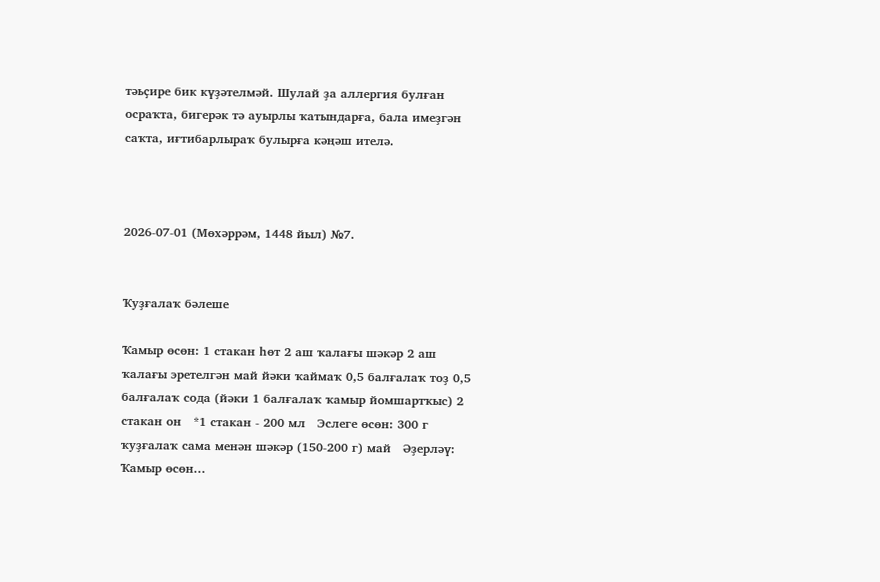тәьҫире бик күҙәтелмәй. Шулай ҙа аллергия булған осраҡта, бигерәк тә ауырлы ҡатындарға, бала имеҙгән саҡта, иғтибарлыраҡ булырға кәңәш ителә.



2026-07-01 (Мөхәррәм, 1448 йыл) №7.


Ҡуҙғалаҡ бәлеше

Ҡамыр өсөн: 1 стакан һөт 2 аш ҡалағы шәкәр 2 аш ҡалағы эретелгән май йәки ҡаймаҡ 0,5 балғалаҡ тоҙ 0,5 балғалаҡ сода (йәки 1 балғалаҡ ҡамыр йомшартҡыс) 2 стакан он   *1 стакан - 200 мл   Эслеге өсөн: 300 г ҡуҙғалаҡ сама менән шәкәр (150-200 г) май   Әҙерләү: Ҡамыр өсөн...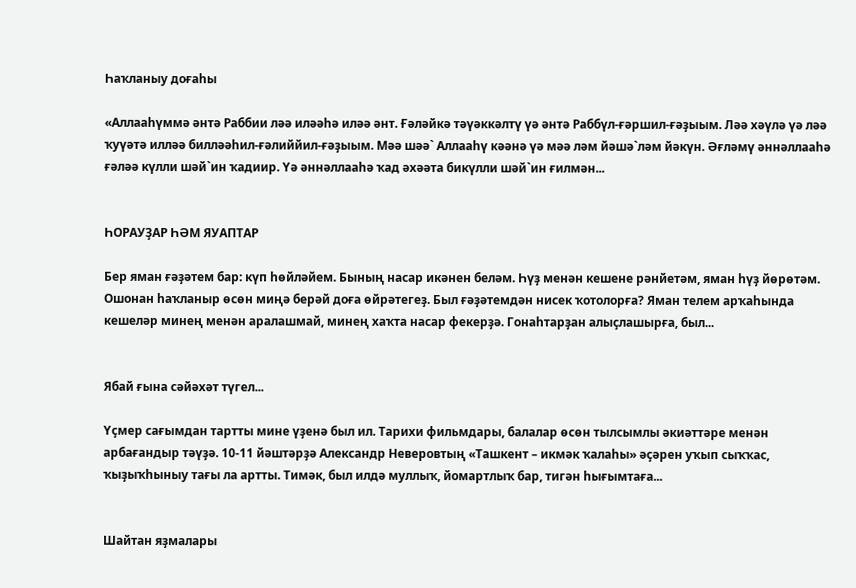Һаҡланыу доғаһы

«Аллааһүммә әнтә Раббии ләә иләәһә иләә әнт. Ғәләйкә тәүәккәлтү үә әнтә Раббүл-ғәршил-ғәҙыым. Ләә хәүлә үә ләә ҡуүәтә илләә билләәһил-ғәлиййил-ғәҙыым. Мәә шәә` Аллааһү кәәнә үә мәә ләм йәшә`ләм йәкүн. Әғләмү әннәллааһә ғәләә күлли шәй`ин ҡадиир. Үә әннәллааһә ҡад әхәәта бикүлли шәй`ин ғилмән...


ҺОРАУҘАР ҺӘМ ЯУАПТАР

Бер яман ғәҙәтем бар: күп һөйләйем. Бының насар икәнен беләм. Һүҙ менән кешене рәнйетәм, яман һүҙ йөрөтәм. Ошонан һаҡланыр өсөн миңә берәй доға өйрәтегеҙ. Был ғәҙәтемдән нисек ҡотолорға? Яман телем арҡаһында кешеләр минең менән аралашмай, минең хаҡта насар фекерҙә. Гонаһтарҙан алыҫлашырға, был...


Ябай ғына сәйәхәт түгел...

Үҫмер сағымдан тартты мине үҙенә был ил. Тарихи фильмдары, балалар өсөн тылсымлы әкиәттәре менән арбағандыр тәүҙә. 10-11 йәштәрҙә Александр Неверовтың «Ташкент – икмәк ҡалаһы» әҫәрен уҡып сыҡҡас, ҡыҙыҡһыныу тағы ла артты. Тимәк, был илдә муллыҡ, йомартлыҡ бар, тигән һығымтаға...


Шайтан яҙмалары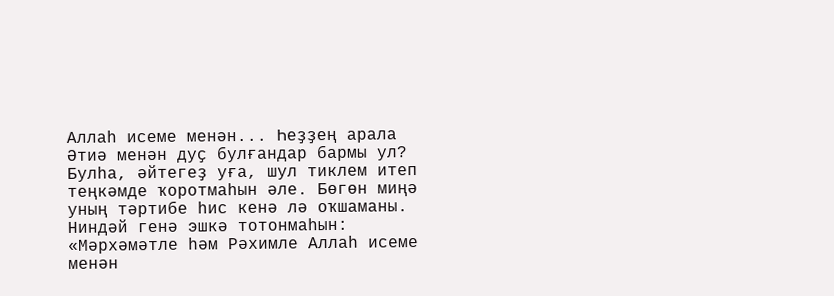Аллаһ исеме менән... Һеҙҙең арала Әтиә менән дуҫ булғандар бармы ул? Булһа, әйтегеҙ уға, шул тиклем итеп теңкәмде ҡоротмаһын әле. Бөгөн миңә уның тәртибе һис кенә лә оҡшаманы. Ниндәй генә эшкә тотонмаһын: «Мәрхәмәтле һәм Рәхимле Аллаһ исеме менән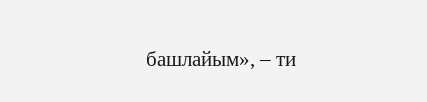башлайым», – ти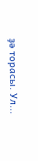ҙә торасы. Ул...